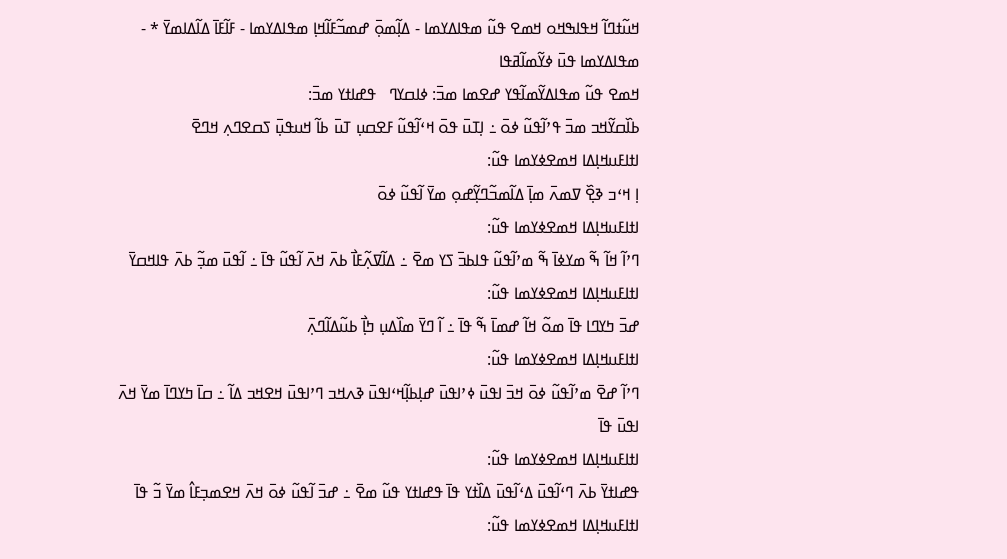ߞߎ߬ߙߣߊ߬ ߞߟߊߒߞߋ ߞߘߐ ߟߎ߬ ߘߟߊߡߌߘߊ - ߡߊ߲߬ߘߋ߲߫ ߝߘߏ߬ߓߊ߬ߞߊ߲ ߘߟߊߡߌߘߊ - ߓߊ߬ߓߊ߫ ߡߊ߬ߡߊߘߌ߫ * - ߘߟߊߡߌߘߊ ߟߎ߫ ߦߌ߬ߘߊ߬ߥߟߊ
ߞߘߐ ߟߎ߬ ߘߟߊߡߌ߬ߘߊ߬ߟߌ ߝߐߘߊ ߘߏ߫: ߦߊߛߌߣ   ߟߝߊߙߌ ߘߏ߫:
ߕߊ߰ߛߌ߬ߞߏ ߘߏ߫ ߟߴߊ߬ߟߎ߬ ߦߋ߫ ߸ ߊ߲ߠߎ߫ ߟߋ߫ ߞߵߊ߬ߟߎ߬ ߓߐߛߎ߲ ߠߎ߫ ߕߊ߬ ߞߎߟߎ߲߫ ߖߛߐߣߍ߲ ߞߣߐ߫
ߊߙߊߓߎߞߊ߲ߡߊ ߞߘߐߦߌߘߊ ߟߎ߬:
ߊ߲ ߞߵߏ ߢߐ߲߰ ߜߘߍ߫ ߘߊ߲߫ ߡߊ߬ߘߏ߬ߣߌ߲߬ߝߋ߲ ߘߌ߫ ߊ߬ߟߎ߬ ߦߋ߫
ߊߙߊߓߎߞߊ߲ߡߊ ߞߘߐߦߌߘߊ ߟߎ߬:
ߣߴߊ߬ ߞߊ߬ ߒ߬ ߘߌߦߊ߫ ߒ߬ ߘߴߊ߬ߟߎ߬ ߟߊߕߏ߫ ߖߌ ߘߐ߫ ߸ ߡߊ߬ߜߍ߲߬ߓߊ߯ ߕߍ߫ ߞߍ߫ ߊ߬ߟߎ߬ ߟߊ߫ ߸ ߊ߬ߟߎ߫ ߘߏ߲߬ ߕߍ߫ ߟߊߞߛߌ߫
ߊߙߊߓߎߞߊ߲ߡߊ ߞߘߐߦߌߘߊ ߟߎ߬:
ߝߏ߫ ߤߌߣߊ ߟߊ߫ ߘߋ߬ ߞߊ߬ ߝߘߊ߫ ߒ߬ ߟߊ߫ ߸ ߊ߬ ߣߌ߫ ߘߊ߰ߡߎ߲ ߤߊ߲߯ ߕߎ߬ߡߊ߬ߣߍ߲߫
ߊߙߊߓߎߞߊ߲ߡߊ ߞߘߐߦߌߘߊ ߟߎ߬:
ߣߴߊ߬ ߝߐ߫ ߘߴߊ߬ߟߎ߬ ߦߋ߫ ߞߏ߫ ߊߟߎ߫ ߦߴߊߟߎ߫ ߝߊ߲ߕߊ߲߬ߞߵߊߟߎ߫ ߢߍߞߏ ߣߴߊߟߎ߫ ߞߐߞߏ ߡߊ߬ ߸ ߛߊ߫ ߤߌߣߊ߫ ߘߌ߫ ߞߍ߫ ߊߟߎ߫ ߟߊ߫
ߊߙߊߓߎߞߊ߲ߡߊ ߞߘߐߦߌߘߊ ߟߎ߬:
ߟߝߊߙߌ߫ ߕߍ߫ ߣߵߊ߬ߟߎ߫ ߡߵߊ߬ߟߎ߫ ߡߊ߰ߙߌ ߟߊ߫ ߟߝߊߙߌ ߟߎ߬ ߘߐ߫ ߸ ߝߏ߫ ߊ߬ߟߎ߬ ߦߋ߫ ߞߍ߫ ߞߐߘߏ߲ߓߊ߮ ߘߌ߫ ߏ߬ ߟߊ߫
ߊߙߊߓߎߞߊ߲ߡߊ ߞߘߐߦߌߘߊ ߟߎ߬: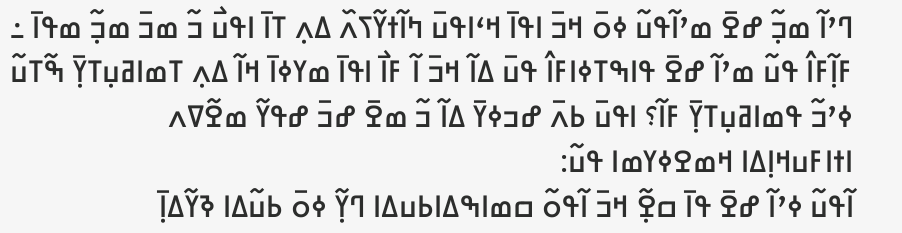ߣߴߊ߬ ߘߏ߲߬ ߝߐ߫ ߘߴߊ߬ߟߎ߬ ߦߋ߫ ߞߏ߫ ߊߟߊ߫ ߞߵߊߟߎ߫ ߤߊ߬ߙߌ߬ߖߍ߰ ߡߍ߲ ߠߊ߫ ߊߟߎ߯ ߏ߬ ߘߏ߫ ߘߏ߲߬ ߘߟߊ߫ ߸ ߓߊ߲߬ߓߊ߮ ߟߎ߬ ߘߴߊ߬ ߝߐ߫ ߟߊߒߠߦߊߓߊ߮ ߟߎ߫ ߡߊ߬ ߞߏ߫ ߊ߬ ߓߊ߯ ߊߟߊ߫ ߘߌߦߊ߫ ߞߊ߬ ߡߍ߲ ߠߘߊߥߎ߲ߠߌ߲߫ ߒ߬ߠߎ߬ ߦߴߏ߬ ߟߘߊߥߎ߲ߠߌ߲߫ ߓߊ߬؟ ߊߟߎ߫ ߕߍ߫ ߝߏߦߌ߫ ߡߊ߬ ߏ߬ ߘߐ߫ ߝߏ߫ ߝߟߌ߬ ߘߐ߬ߜߍ
ߊߙߊߓߎߞߊ߲ߡߊ ߞߘߐߦߌߘߊ ߟߎ߬:
ߊ߬ߟߎ߬ ߦߴߊ߬ ߝߐ߫ ߟߊ߫ ߛߐ߲߬ ߞߏ߫ ߊ߬ߟߋ߬ ߛߘߊߒߡߊߕߎߡߊ ߣߌ߲߬ ߦߋ߫ ߕߎ߬ߡߊ ߢߌ߬ߡߊ߲߫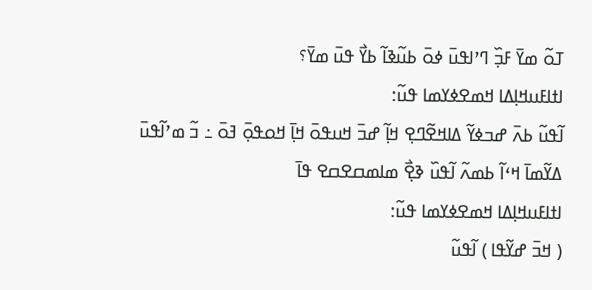ߠߋ߬ ߘߌ߫ ߓߏ߲߰ ߣߴߊߟߎ߫ ߦߋ߫ ߕߎ߬ߢߊ߬ ߕߌ߯ ߟߎ߫ ߘߌ߫؟
ߊߙߊߓߎߞߊ߲ߡߊ ߞߘߐߦߌߘߊ ߟߎ߬:
ߊ߬ߟߎ߬ ߕߍ߫ ߝߏߦߌ߬ ߡߊߞߐ߬ߣߐ߲ ߞߊ߲߬ ߝߏ߫ ߞߎߟߋ߫ ߞߊ߲߫ ߞߋߟߋ߲߫ ߔߋ߫ ߸ ߏ߬ ߘߴߊ߬ߟߎ߫ ߡߌ߬ߘߊ߫ ߞߵߊ߬ ߕߘߍ߬ ߊ߬ߟߎ߰ ߢߐ߲߯ ߘߊߘߛߐߛߐ ߟߊ߫
ߊߙߊߓߎߞߊ߲ߡߊ ߞߘߐߦߌߘߊ ߟߎ߬:
( ߞߏ߫ ߝߌ߬ߟߊ ) ߊ߬ߟߎ߬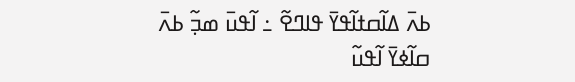ߕߍ߫ ߡߊ߬ߛߙߊ߬ߟߌ߫ ߟߊߣߐ߬ ߸ ߊ߬ߟߎ߫ ߘߏ߲߬ ߕߍ߫ ߛߊ߬ߦߌ߫ ߊ߬ߟߎ߬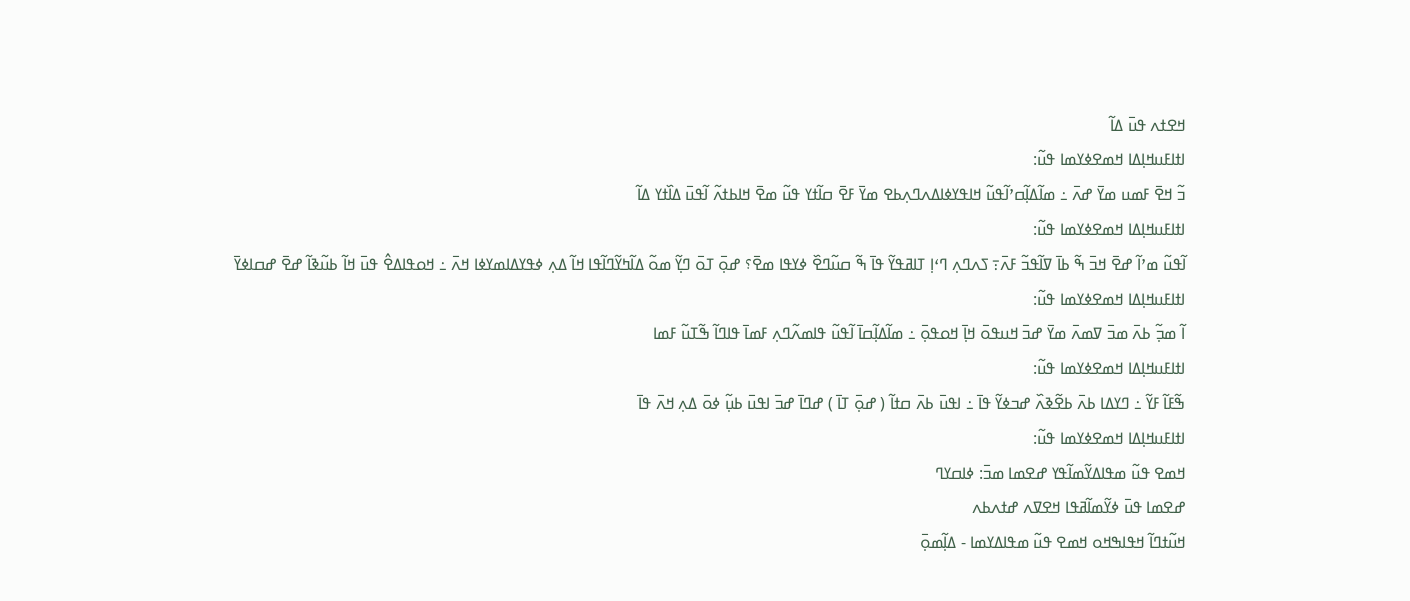ߞߐߙߍ ߟߎ߫ ߡߊ߬
ߊߙߊߓߎߞߊ߲ߡߊ ߞߘߐߦߌߘߊ ߟߎ߬:
ߏ߬ ߞߐ߫ ߓߘߎ ߘߌ߫ ߝߍ߫ ߸ ߘߊ߬ߡߊ߲߬ߛߴߊ߬ߟߎ߬ ߞߊߟߌߦߊߡߍߣߍ߲ߕߐ ߘߌ߫ ߓߐ߫ ߛߊ߬ߙߌ ߟߎ߬ ߘߐ߫ ߞߊߕߙߍ߬ ߊ߬ߟߎ߫ ߡߊ߰ߙߌ ߡߊ߬
ߊߙߊߓߎߞߊ߲ߡߊ ߞߘߐߦߌߘߊ ߟߎ߬:
ߊ߬ߟߎ߬ ߘߴߊ߬ ߝߐ߫ ߞߏ߫ ߒ߬ ߕߊ߫ ߜߊ߬ߟߏ߬ ߓߍ߫߹ ߖߍߣߍ߲ ߣߵߊ߲ ߠߊߥߟߌ߬ ߟߊ߫ ߒ߬ ߛߎ߬ߣߐ߰ ߦߌߟߊ ߘߐ߫؟ ߝߋ߲߫ ߠߋ߫ ߣߌ߲߬ ߘߋ߬ ߡߊ߬ߤߌ߬ߣߊ߬ߟߊ ߞߊ߬ ߡߍ߲ ߦߟߌߡߊߘߌߦߊ ߞߍ߫ ߸ ߞߋߟߊߡߐ߮ ߟߎ߫ ߞߊ߬ ߕߎ߬ߢߊ߬ ߝߐ߫ ߝߛߊߦߌ߫
ߊߙߊߓߎߞߊ߲ߡߊ ߞߘߐߦߌߘߊ ߟߎ߬:
ߊ߬ ߘߏ߲߬ ߕߍ߫ ߘߏ߫ ߜߘߍ߫ ߘߌ߫ ߝߏ߫ ߞߎߟߋ߫ ߞߊ߲߫ ߞߋߟߋ߲߫ ߸ ߘߊ߬ߡߊ߲߬ߛߊ߫ ߊ߬ߟߎ߬ ߟߊߘߍ߬ߣߍ߲ ߓߘߊ߫ ߟߊߣߊ߬ ߒ߬ߠߎ߬ ߓߘߊ
ߊߙߊߓߎߞߊ߲ߡߊ ߞߘߐߦߌߘߊ ߟߎ߬:
ߒ߬ߓߊ߬ ߓߌ߬ ߸ ߣߌߡߊ ߕߍ߫ ߕߐ߬ߢߍ߰ ߝߏߦߌ߬ ߟߊ߫ ߸ ߊߟߎ߫ ߕߍ߫ ߛߙߊ߬ ( ߝߋ߲߫ ߠߊ߫ ) ߝߣߊ߫ ߝߏ߫ ߊߟߎ߫ ߕߎ߲߬ ߦߋ߫ ߡߍ߲ ߞߍ߫ ߟߊ߫
ߊߙߊߓߎߞߊ߲ߡߊ ߞߘߐߦߌߘߊ ߟߎ߬:
ߞߘߐ ߟߎ߬ ߘߟߊߡߌ߬ߘߊ߬ߟߌ ߝߐߘߊ ߘߏ߫: ߦߊߛߌߣ
ߝߐߘߊ ߟߎ߫ ߦߌ߬ߘߊ߬ߥߟߊ ߞߐߜߍ ߝߙߍߕߍ
ߞߎ߬ߙߣߊ߬ ߞߟߊߒߞߋ ߞߘߐ ߟߎ߬ ߘߟߊߡߌߘߊ - ߡߊ߲߬ߘߋ߲߫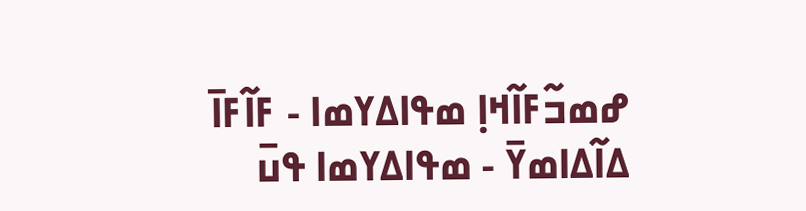ߝߘߏ߬ߓߊ߬ߞߊ߲ ߘߟߊߡߌߘߊ - ߓߊ߬ߓߊ߫ ߡߊ߬ߡߊߘߌ߫ - ߘߟߊߡߌߘߊ ߟߎ߫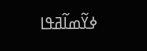ߦߌ߬ߘߊ߬ߥߟߊ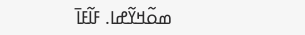ߘߋ߬ߞߌ߬ߝߊ. ߓߊ߬ߓߊ߫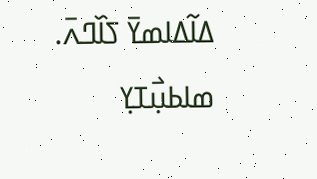ߡߊ߬ߡߊߘߌ߫ ߖߊ߰ߣߍ߫.
ߘߊߕߎ߲߯ߠߌ߲